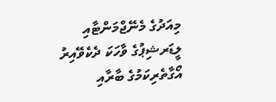މިއަދުގެ މެނޭޖްމަންޓާއި ލީޑަރޝިޕުގެ ވާހަކަ ދެކެވޭއިރު އޯގާތެރިކަމުގެ ބާރާއި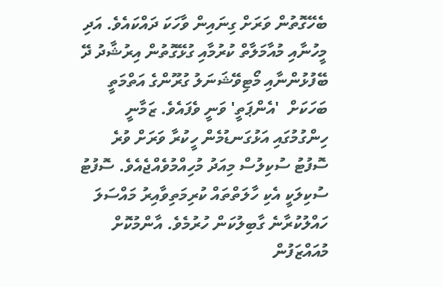ބެހޭގޮތުން ވަރަށް ގިނައިން ވާހަކަ ދައްކައެވެ. އަދި މީހުނާއި މުއާމަލާތް ކުރުމާއި ގުޅޭގޮތުން އިރުޝާދު ދޭ ބޭފުޅުންނާއި މޯޓިވޭޝަނަލު ގުރޫންގެ އަތްމަތީ ބަހަކަށް  'އެންޕަތީ' ވަނީ ވެފައެވެ. ޒަމާނީ ހިންގުމުގައި އަޅުގަނޑުމެން ހީކުރާ ވަރަށް ވުރެ ސޮފުޓު ސުކިލުސް މިއަދު މުހިއްމުވެއްޖެއެވެ. ސޮފުޓު ސުކިލަކީ އެކި ހާލަތްތައް ކުރިމަތިވާއިރު މައްސަލަ ހައްލުކުރާނެ ގާބިލުކަން ހުރުމެވެ. އާންމުކޮށް މުއައްޒަފުން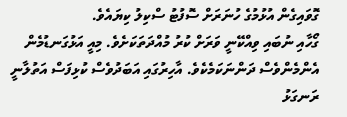ގޮވައިގެން އުޅުމުގެ ހުނަރަށް ސޮފުޓު ސްކިލު ކިޔައެވެ.
ގޯހާއި ނުބައި ވިއްކޭނީ ވަރަށް ކުރު މުއްދަތަކަށެވެ. މިއީ އަޅުގަނޑުމެން އެންމެންވެސް ދަންނަކަމެކެވެ. އާހިރުގައި އަބަދުވެސް ކުޅިފަސް އަތުލާނީ ރަނގަޅު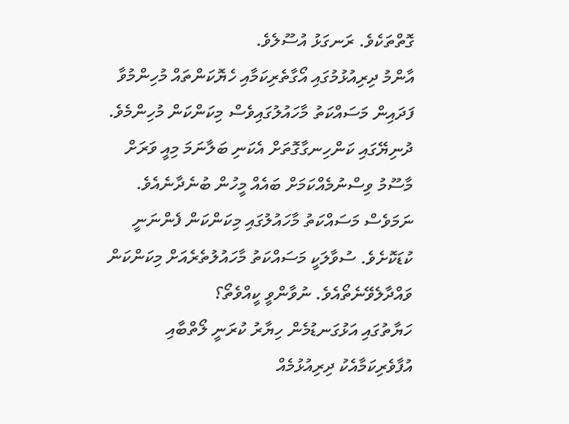ގޮތްތަކެވެ. ރަނގަޅު އުސޫލެވެ.
އާންމު ދިރިއުޅުމުގައި އޯގާތެރިކަމާއި ހެޔޮކަންތައް މުހިންމުވާ ފަދައިން މަސައްކަތު މާހައުލުގައިވެސް މިކަންކަން މުހިންމެވެ. ދުނިޔޭގައި ކަންހިނގާގޮތަށް އެކަނި ބަލާނަމަ މިއީ ވަރަށް މާސޫމު ވިސްނުމެއްކަމަށް ބައެއް މީހުން ބުނެދާނެއެވެ. ނަމަވެސް މަސައްކަތު މާހައުލުގައި މިކަންކަން ފެންނަނީ ކުޑަކޮށެވެ. ސުވާލަކީ މަސައްކަތު މާހައުލުތެރެއަށް މިކަންކަން ވައްދާލެވޭނެތޯއެވެ. ނުވާންވީ ކީއްވެތޯ؟
ހަޔާތުގައި އަޅުގަނޑުމެން ހިޔާރު ކުރަނީ ލޯތްބާއި އުފާވެރިކަމާއެކު ދިރިއުޅުމެއް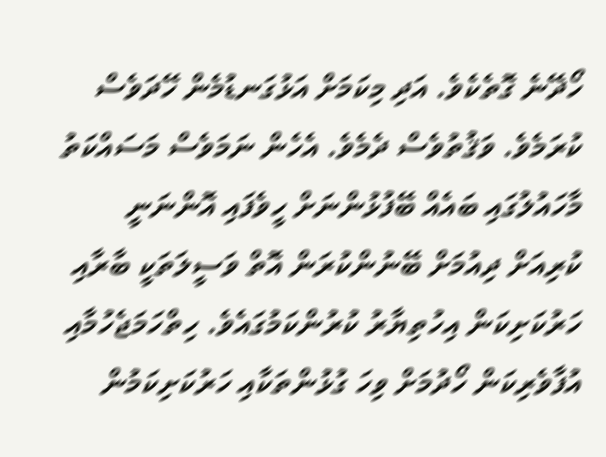ހޯދޭނެ ގޮތެކެވެ. އަދި މިކަމަށް އަޅުގަނޑުމެން ހޭދަވެސް ކުރަމެވެ. ވަޤުތުވެސް ދެމެވެ. އެހެން ނަމަވެސް މަސައްކަތު މާހައުލުގައި ބައެއް ބޭފުޅުންނަށް ހީވެފައި އޮންނަނީ ކުރިއަށް ދިއުމަށް ބޭނުންކުރަން އޮތް ވަސީލަތަކީ ބާރާއި ހަރުކަށިކަން އިހުތިޔާރު ކުރުންކަމުގައެވެ. ހިތްހަމަޖެހުމާއި އުފާވެރިކަން ހޯދުމަށް ވިހަ ގުޅުންތަކާއި ހަރުކަށިކަމުން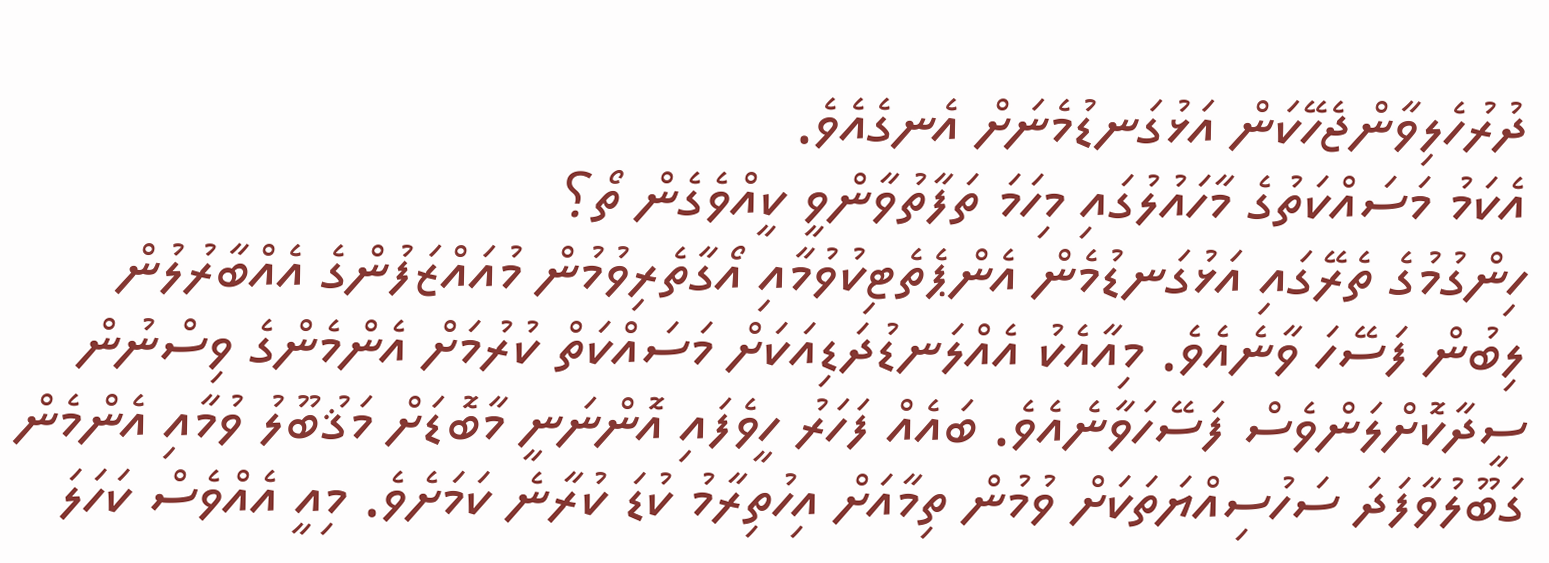ދުރުހެލިވާންޖެހޭކަން އަޅުގަނޑުމެނަށް އެނގެއެވެ.
އެކަމު މަސައްކަތުގެ މާހައުލުގައި މިހަމަ ތަފާތުވާންވީ ކީއްވެގެން ތޯ؟
ހިންގުމުގެ ތެރޭގައި އަޅުގަނޑުމެން އެންޕެތެޓިކުވުމާއި އޯގާތެރިވުމުން މުއައްޒަފުންގެ އެއްބާރުލުން ލިބުން ފަސޭހަ ވާނެއެވެ. މިއާއެކު އެއްލަނޑުދަޑިއަކަށް މަސައްކަތް ކުރުމަށް އެންމެންގެ ވިސްނުން ސީދާކޮށްލަންވެސް ފަސޭހަވާނެއެވެ. ބައެއް ފަހަރު ހީވެފައި އޮންނަނީ މާބޮޑަށް މަޤުބޫލު ވުމާއި އެންމެން ގަބޫލުވާފަދަ ސަހުސިއްޔަތަކަށް ވުމުން ތިމާއަށް އިހުތިރާމު ކުޑަ ކުރާނެ ކަމަށެވެ. މިއީ އެއްވެސް ކަހަލަ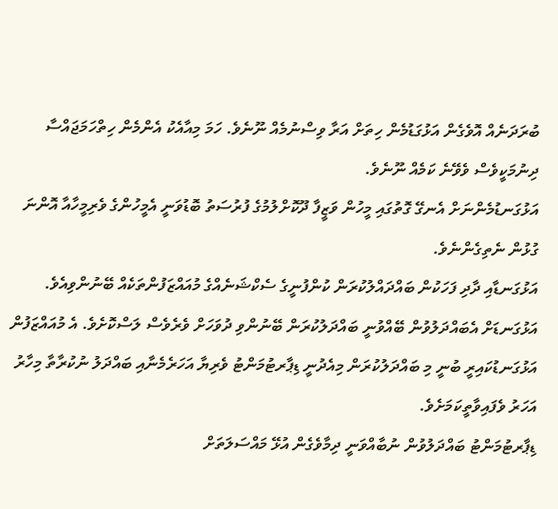ބުރަދަނެއް އޮވެގެން އަޅުގަޑުމެން ހިތަށް އަރާ ވިސްނުމެއް ނޫނެވެ. ހަމަ މިއާއެކު އެންމެން ހިތްހަމަޖައްސާ ދިނުމަކީވެސް ވެވޭނެ ކަމެއް ނޫނެވެ.
އަޅުގަނޑުމެންނަށް އެނގޭ ގޮތުގައި މީހުން ވަޒީފާ ދޫކޮށްލުމުގެ ފުރުސަތު ބޮޑުވަނީ އެމީހުންގެ ވެރިމީހާއާ އޮންނަ ގުޅުން ނެތިގެންނެވެ.
އަޅުގަނޑާއި ދާދި ފަހަކުން ބައްދައްލުކުރަން ކުންފުނީގެ ސެކްޝަނެއްގެ މުއައްޒަފުންތަކެއް ބޭނުންވިއެވެ. އަޅުގަނޑަށް އެބައްދަލުވުން ބޭއްވުނީ ބައްދަލުކުރަން ބޭނުންވި ދުވަހަށް ވެރެވެސް ލަސްކޮށެވެ. އެ މުއައްޒަފުން އަޅުގަނޑުކައިރީ ބުނީ މި ބައްދަލުކުރަން މިއެދުނީ ޑިޕާރޓުމަންޓު ވެރިޔާ އަހަރެމެނާއި ބައްދަލު ނުކުރާތާ މިހާރު އަހަރު ވެފައިވާތީކަމަށެވެ.
ޑިޕާރޓުމަންޓު ބައްދަލުވުން ނުބާއްވަނީ ދިމާވެގެން އުޅޭ މައްސަލަތަށް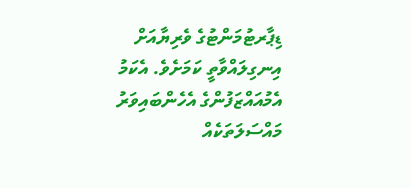ޑިޕާރޓުމަންޓުގެ ވެރިޔާއަށް އިނގިލައްވާތީ ކަމަށެވެ. އެކަމު އެމުއައްޒަފުންގެ އެހެންބައިވަރު މައްސަލަތަކެއް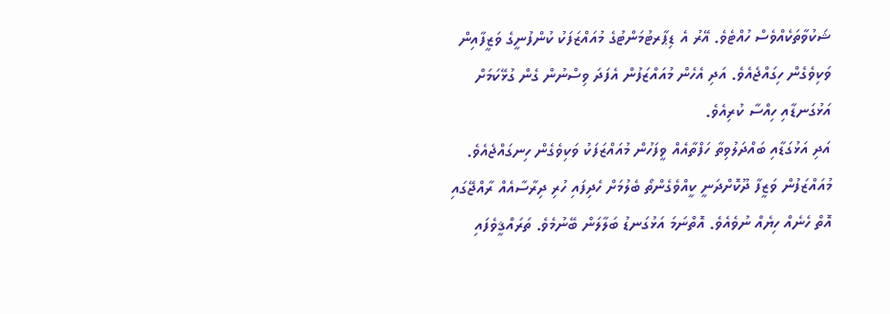ޝަކުވާތަކެއްވެސް ހުއްޓެވެ. އޭރު އެ ޑިޕާރޓުމަންޓުގެ މުއައްޒަފަކު ކުންފުނީގެ ވަޒީފާއިން ވަކިވެގެން ހިގައްޖެއެވެ. އަދި އެހެން މުއައްޒަފުން އެފަދަ ވިސްނުން ގެން ގުޅޭކަމަށް އަޅުގަނޑާއި ހިއްސާ ކުރިއެވެ.
އަދި އަޅުގަޑާއި ބައްދަލުވިތާ ހަފްތާއެއް ވީފަހުން މުއައްޒަފަކު ވަކިވެގެން ހިނގައްޖެއެވެ.
މުއައްޒަފުން ވަޒީފާ ދޫކޮށްދަނީ ކީއްވެގެންތޯ ބެލުމަށް ހެދިފައި ހުރި ދިރާސާއެއް ރާއްޖޭގައި އޮތް ހެނެއް ހިޔެއް ނުވެއެވެ. އޮތްނަމަ އަޅުގަނޑު ބަލާލަން ބޭނުމެވެ. ތަރައްޤީވެފައި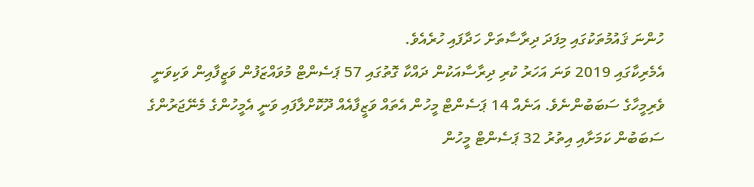ހުންނަ ޤައުމުތަކުގައި މިފަދަ ދިރާސާތަށް ހަދާފައި ހުރެއެވެ.
އެމެރިކާގައި 2019 ވަނަ އަހަރު ކުރި ދިރާސާއަކުން ދައްކާ ގޮތުގައި 57 ޕަސެންޓް މުވައްޒަފުން ވަޒީފާއިން ވަކިވަނީ ވެރިމީހާގެ ސަބަބުންނެވެ. އަނެއް 14 ޕަސެންޓް މީހުން އެތައް ވަޒީފާއެއް ދޫކޮށްލާފައި ވަނީ އެމީހުންގެ މެނޭޖަރުންގެ ސަބަބުން ކަމަށާއި އިތުރު 32 ޕަސެންޓް މީހުން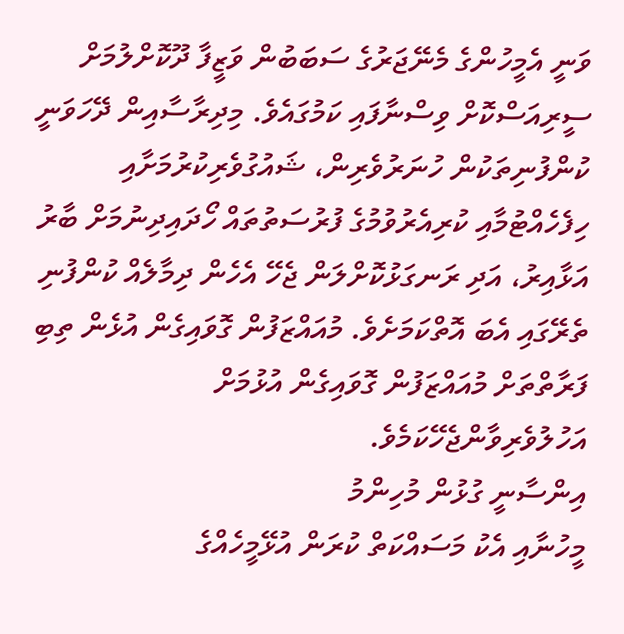ވަނީ އެމީހުންގެ މެނޭޖަރުގެ ސަބަބުން ވަޒީފާ ދޫކޮށްލުމަށް ސީރިއަސްކޮށް ވިސްނާފައި ކަމުގައެވެ. މިދިރާސާއިން ދޭހަވަނީ ކުންފުނިތަކުން ހުނަރުވެރިން، ޝައުގުވެރިކުރުމަށާއި ހިފެހެއްޓުމާއި ކުރިއެރުވުމުގެ ފުރުސަތުތައް ހޯދައިދިނުމަށް ބާރު އަޅާއިރު، އަދި ރަނގަޅުކޮށްލަން ޖެހޭ އެހެން ދިމާލެއް ކުންފުނި ތެރޭގައި އެބަ އޮތްކަމަށެވެ. މުއައްޒަފުން ގޮވައިގެން އުޅެން ތިބި ފަރާތްތަށް މުއައްޒަފުން ގޮވައިގެން އުޅުމަށް އަހުލުވެރިވާންޖެހޭކަމެވެ.
އިންސާނީ ގުޅުން މުހިންމު
މީހުނާއި އެކު މަސައްކަތް ކުރަން އުޅޭމީހެއްގެ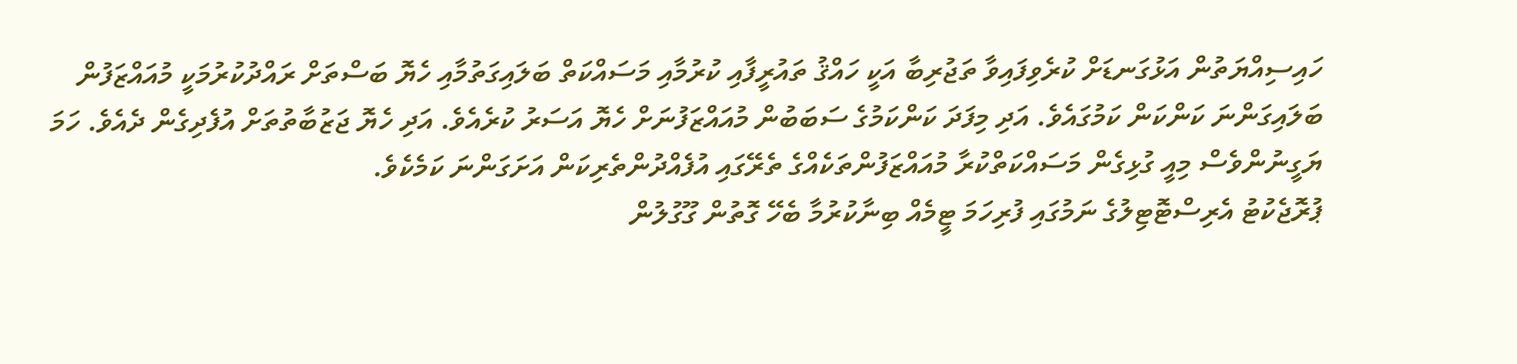ހައިސިއްޔަތުން އަޅުގަނޑަށް ކުރެވިފައިވާ ތަޖުރިބާ އަކީ ހައްޤު ތައުރީފާއި ކުރުމާއި މަސައްކަތް ބަލައިގަތުމާއި ހެޔޮ ބަސްތަށް ރައްދުކުރުމަކީ މުއައްޒަފުން ބަލައިގަންނަ ކަންކަން ކަމުގައެވެ. އަދި މިފަދަ ކަންކަމުގެ ސަބަބުން މުއައްޒަފުނަށް ހެޔޮ އަސަރު ކުރެއެވެ. އަދި ހެޔޮ ޖަޒުބާތުތަށް އުފެދިގެން ދެއެވެ. ހަމަ ޔަގީނުންވެސް މިއީ ގުޅިގެން މަސައްކަތްކުރާ މުއައްޒަފުންތަކެއްގެ ތެރޭގައި އުފެއްދުންތެރިކަން އަށަގަންނަ ކަމެކެވެ.
ޕުރޮޖެކުޓު އެރިސްޓޮޓިލުގެ ނަމުގައި ފުރިހަމަ ޓީމެއް ބިނާކުރުމާ ބެހޭ ގޮތުން ގޫގުލުން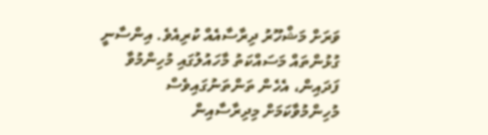ވަރަށް މަޝްހޫރު ދިރާސާއެއް ކުރިއެވެ. އިންސާނީ ގުޅުންތައް މަސައްކަތު މާހައުލުގައި މުހިންމުވާ ފަދައިން، އެހެން ތަންތަނުގައިވެސް މުހިންމުވާކަމަށް މިދިރާސާއިން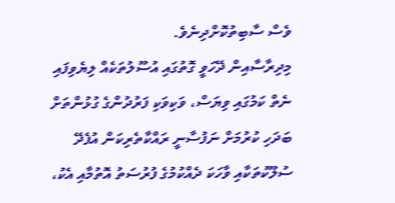ވެސް ސާބިތުކޮށްދިނެވެ.
މިދިރާސާއިން ދޭހަވީ ގޮތުގައި އުސޫލުތަކެއް ލިޔެވިފައި ނެތް ކަމުގައި ވިޔަސް، ވަކިވަކި ފަރުދުންގެ ގުޅުންތަށް ބަދަހި ކުރުމަށް ނަފުސާނީ ރައްކާތެރިކަން އުފެދޭ ސުލޫކުތަކާއި ވާހަކަ ދެއްކުމުގެ ފުރުސަތު އޮތުމާއި އެކު،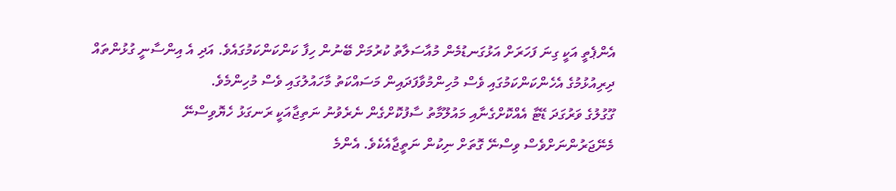އެންޕެތީ އަކީ ގިނަ ފަހަރަށް އަޅުގަނޑުމެން މުއާސަލާތު ކުރުމަށް ބޭނުން ހިފާ ކަންކަންކަމުގައެވެ. އަދި އެ އިންސާނީ ގުޅުންތައް ދިރިއުޅުމުގެ އެހެންކަންކަމުގައި ވެސް މުހިންމުވާފަދައިން މަސައްކަތު މާހައުލުގައި ވެސް މުހިންމެވެ.
ގޫގުލުގެ ވަރުގަދަ ޑޭޓާ އެއްކޮށްގެނާއި މައުލޫމާތު ސާފުކޮށްގެން ނެރެވުނު ނަތިޖާއަކީ ރަނގަޅު ހެޔޮވިސްނޭ މެނޭޖަރުންނަށްވެސް ވިސްނޭ ގޮތަށް ނިކުން ނަތީޖާއެކެވެ. އެންމެ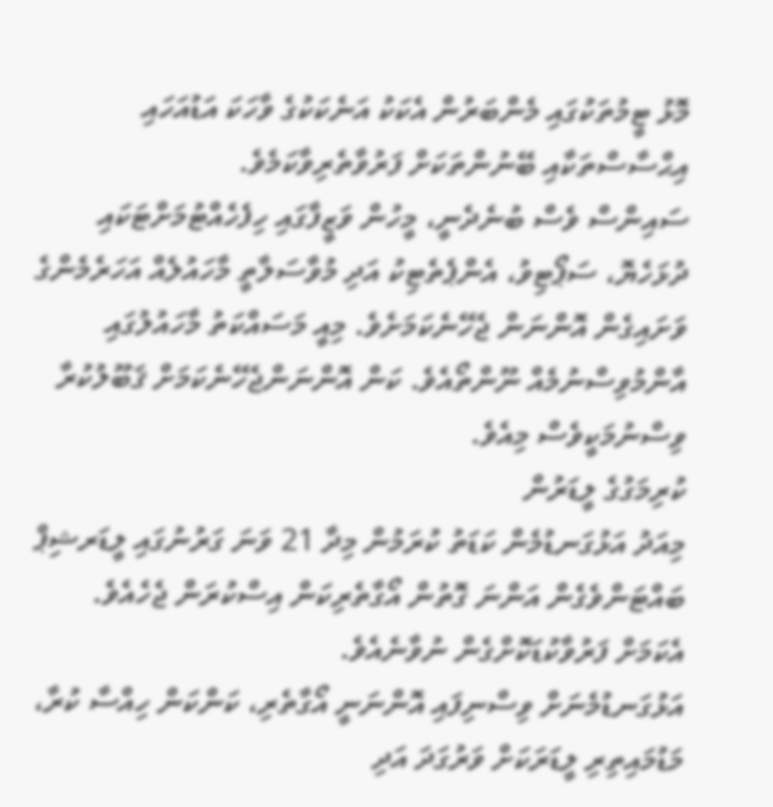މޮޅު ޓީމުތަކުގައި މެންބަރުން އެކަކު އަނެކަކުގެ ވާހަކަ އަޑުއަހައި އިޙްސާސްތަކާއި ބޭނުންތަކަށް ފަރުވާތެރިވާކަމެވެ.
ސައިންސް ވެސް ބުނެދެނީ، މީހުން ވަޒީފާގައި ހިފެހެއްޓުމަށްޓަކައި ދުޅަހެޔޮ، ސަޕޯޓިވު، އެންޕެތެޓިކު އަދި މުވާސަލާތީ މާހައުލެއް އަހަރެމެންގެ ވަށައިގެން އޮންނަން ޖެހޭނެކަމަށެވެ. މިއީ މަސައްކަތު މާހައުލުގައި އާންމުވިސްނުމެއް ނޫންތޯއެވެ. ކަން އޮންނަންޖެހޭނެކަމަށް ޤަބޫލުކުރާ ވިސްނުމަކީވެސް މިއެވެ.
ކުރިމަގުގެ ލީޑަރުން
މިއަދު އަޅުގަނޑުމެން ކަޑަތު ކުރަމުން މިދާ 21 ވަނަ ގަރުނުގައި ލީޑަރޝިޕް ބައްޓަންވެގެން އަންނަ ގޮތުން އޯގާތެރިކަން އިސްކުރަން ޖެހެއެވެ. އެކަމަށް ފަރުވާކުޑަކޮށްގެން ނުވާނެއެވެ.
އަޅުގަނޑުމެނަށް ވިސްނިފައި އޮންނަނީ އޯގާތެރި، ކަންކަން ހިއްސާ ކުރާ، މަޑުމައިތިރި ލީޑަރަކަށް ވަރުގަދަ އަދި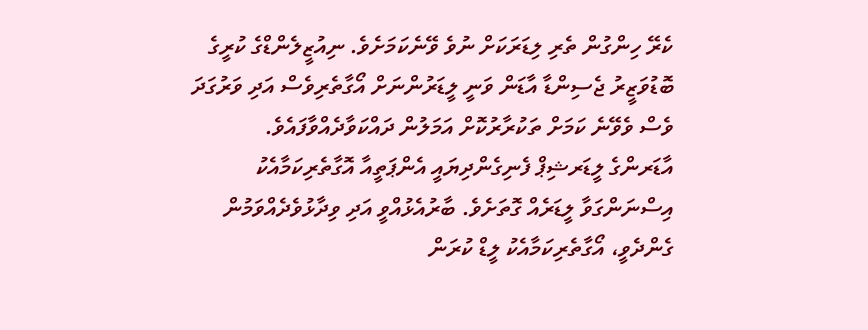ކެރޭ ހިންގުން ތެރި ލިޑަރަކަށް ނުވެ ވޭނެކަމަށެވެ. ނިއުޒީލެންޑްގެ ކުރީގެ ބޮޑުވަޒީރު ޖެސިންޑާ އާޑަން ވަނީ ލީޑަރުންނަށް އޯގާތެރިވެސް އަދި ވަރުގަދަ ވެސް ވެވޭނެ ކަމަށް ތަކުރާރުކޮށް އަމަލުން ދައްކަވާދެއްވާފައެވެ.
އާޑަރންގެ ލީޑަރޝިޕް ފެނިގެންދިޔައީ އެންޕަތީއާ އޮގާތެރިކަމާއެކު އިސްނަންގަވާ ލީޑަރެއް ގޮތަށެވެ. ބާރުއެޅުއްވީ އަދި ވިދާޅުވެދެއްވަމުން ގެންދެވީ، އޯގާތެރިކަމާއެކު ލީޑް ކުރަން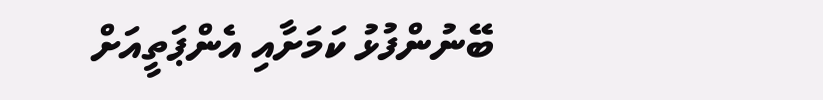ބޭނުންފުޅު ކަމަށާއި އެންޕަތީއަށް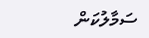ސަމާލުކަން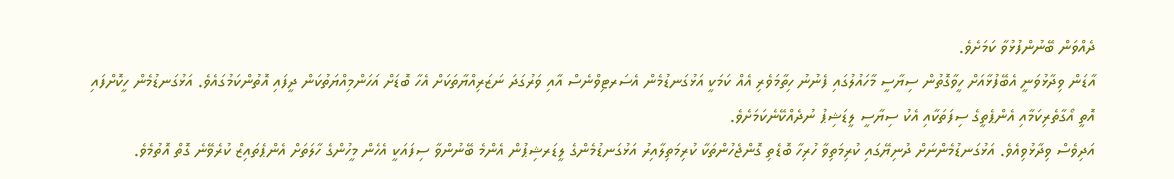ދެއްވަން ބޭނުންފުޅުވާ ކަމަށެވެ.
އާޑަން ވިދާޅުވަނީ އެބޭފުޅާއަށް ހީވާގޮތުން ސިޔާސީ މާހައުލުގައި ފެނުނު ހިތާމަވެރި އެއް ކަމަކީ އަޅުގަނޑުމެން އެސަރޓިވްނެސް އާއި ވަރުގަދަ ނަޒަރިއްޔާތަކަށް އެހާ ބޮޑަށް އަހަންމިއްޔަތުކަން ދީފައި އޮތުންކަމުގައެވެ. އަޅުގަނޑުމެން ހީކޮށްފައި އޮތީ އޯގާތެރިކަމާއި އެންޕެތީގެ ސިފަތަކާއި އެކު ސިޔާސީ ލީޑަޝިޕު ނުދެއްކޭނެކަމަށެވެ.
އަދިވެސް ވިދާޅުވިއެވެ. އަޅުގަނޑުމެންނަށް ދުނިޔޭގައި ކުރިމަތިވާ ހުރިހާ ބޮޑެތި ގޮންޖެހުންތަކާ ކުރިމަތިލާއިރު އަޅުގަނޑުމެންގެ ލީޑަރޝިޕުން އެންމެ ބޭނުންވާ ސިފައަކީ އެހެން މީހުންގެ ހާލަތަށް އެންޕެތައިޒް ކުރެވޭނެ ގޮތް އޮތުމެވެ.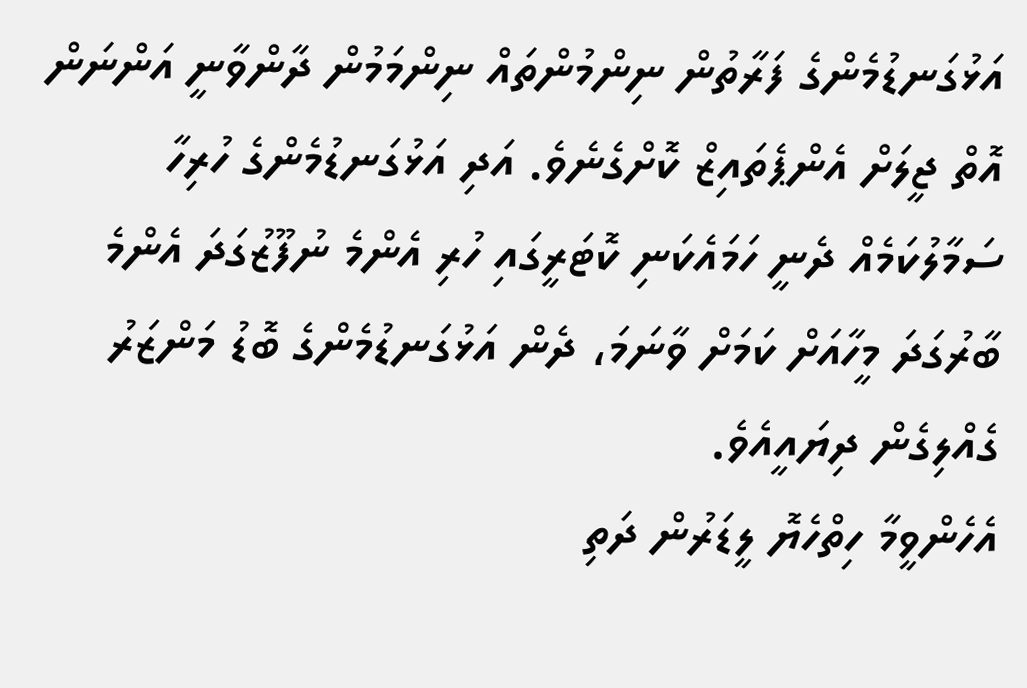އަޅުގަނޑުމެންގެ ފަރާތުން ނިންމުންތައް ނިންމަމުން ދާންވާނީ އަންނަން އޮތް ޖީލަށް އެންޕެތައިޒް ކޮށްގެނެވެ. އަދި އަޅުގަނޑުމެންގެ ހުރިހާ ސަމާލުކަމެއް ދެނީ ހަމައެކަނި ކޮޓަރީގައި ހުރި އެންމެ ނުފޫޒުގަދަ އެންމެ ބާރުގަދަ މީހާއަށް ކަމަށް ވާނަމަ، ދެން އަޅުގަނޑުމެންގެ ބޮޑު މަންޒަރު ގެއްލިގެން ދިޔައީއެވެ.
އެހެންވީމާ ހިތްހެޔޮ ލީޑަރުން ދަތި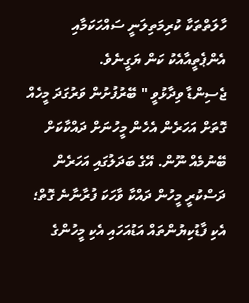ހާލަތްތަކާ ކުރިމަތިލަނީ ސައްހަކަމާއި އެންޕެތީއާއެކު ކަން ޔަގީނެވެ.
ޖެސިންޑާ ވިދާޅުވީ " ބޭރުފުށުން ވަރުގަދަ މީހެއް ގޮތަށް އަހަރެން އެހެން މީހުނަށް ދައްކާކަށް ބޭނުމެއް ނޫން. އޭގެ ބަދަލުގައި އަހަރެން ދަސްކުރީ މީހުން ދައްކާ ވާހަކަ ފުރާނާނެ ގޮތް؛ އެކި ފާޑުކިޔުންތައް އަޑުއަހައި އެކި މީހުންގެ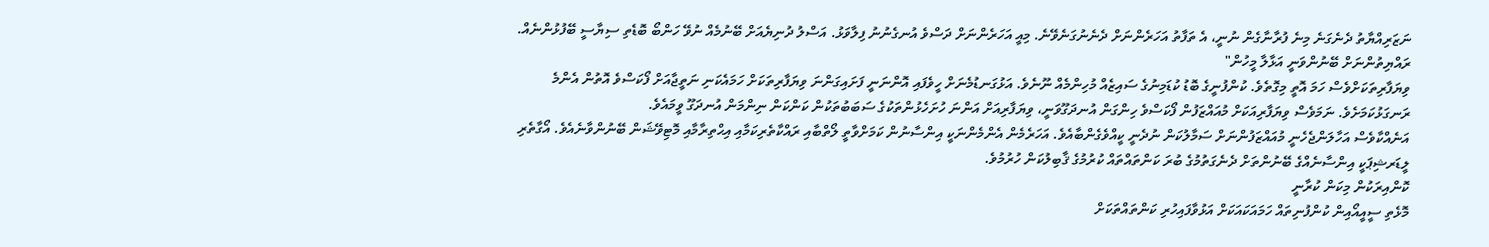ނަޒަރިއްޔާތު ދެނެގަނެ މިނެ ފުރާނާގެން ނުނީ، އެ ތަފާތު އަހަރެންނަށް ދެނެނުގަނެވޭނެ. މިއީ އަހަރެންނަށް ދަސްވެ އުނގެނުނު ފިލާވަޅު. އަސްލު ދުނިޔެއަށް ބޭނުމެއް ނުވޭ ހަންބޯ ބޮޑެތި ސިޔާސީ ބޭފުޅުންނެއް. ރައްޔިތުންނަށް ބޭނުންވަނީ އަޅާލާ މީހުން"
ވިޔަފާރިތަކަށްވެސް ހަމަ އޮތީ މިގޮތެވެ. ކުންފުނީގެ ބޮޑު ކުޑަމިނުގެ ސައިޒެއް މުހިންމެއް ނޫނެވެ. އަޅުގަނޑުމެނަށް ހީވެފައި އޮންނަނީ ފަށައިގަންނަ ވިޔަފާރިތަކަށް ހަމައެކަނި ނަތީޖާއަށް ފޯކަސްވެ އޮތުން އެންމެ ރަނގަޅުކަމަށެވެ. ނަމަވެސް ވިޔަފާރިއަކަށް މުއައްޒަފުން ފޯކަސްވެ ހިންގަން އުނދަގޫވަނީ، ވިޔަފާރިއަށް އަންނަ ހުށަހެޅުންތަކުގެ ސަބަބުތަކުން ކަންކަން ނިންމަން އުނދަގޫ ވީމައެވެ.
އަނެއްކާވެސް އަހާލަންޖެހެނީ މުއައްޒަފުންނަށް ސަމާލުކަން ނުދެނީ ކީއްވެގެންބާއެވެ. އަހަރެމެން އެންމެންނަކީ އިންސާނުން ކަމަށްވާތީ ލޯތްބާއި ރައްކާތެރިކަމާއި އިޙްތިރާމާއި މޮޓިވޭޝަން ބޭނުންވާނެއެވެ. އޯގާތެރި ލީޑަރޝިޕަކީ އިންސާނެއްގެ ބޭނުންތަށް ދެނެގަތުމުގެ ބުރަ ކަންތައްތައް ކުރުމުގެ ޤާބިލުކަން ހުރުމުވެ.
ކޮންއިރަކުން މިކަން ކުރާނީ
މޮޅެތި ސީއީއޯއިން ކުންފުނިތައް ހަމައަކައަކަށް އަޅުވާފައިހުރި ކަންތައްތަކަށް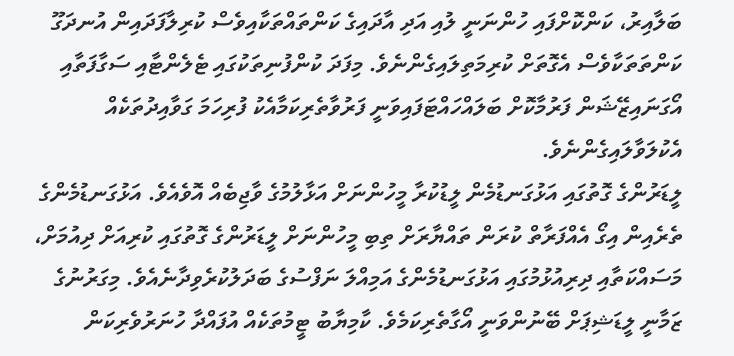ބަލާއިރު، ކަންކޮށްފައި ހުންނަނީ ލުއި އަދި އާދައިގެ ކަންތައްތަކާއިވެސް ކުރިލާފަދައިން އުނދަގޫ ކަންތަތަކާވެސް އެގޮތަށް ކުރިމަތިލައިގެންނެވެ. މިފަދަ ކުންފުނިތަކުގައި ޓެލެންޓާއި ސަގާފަތާއި އޯގަނައިޒޭޝަން ފަރުމާކޮށް ބަލައްހައްޓަފައިވަނީ ފަރުވާތެރިކަމާއެކު ފުރިހަމަ ގަވާއިދުތަކެއް އެކުލަވާލައިގެންނެވެ.
ލީޑަރުންގެ ގޮތުގައި އަޅުގަނޑުމެން ލީޑުކުރާ މީހުންނަށް އަޅާލުމުގެ ވާޖިބެއް އޮވެއެވެ. އަޅުގަނޑުމެންގެ ތެރެއިން އިގޯ އެއްފަރާތް ކުރަން ތައްޔާރަށް ތިބި މީހުންނަށް ލީޑަރުންގެ ގޮތުގައި ކުރިއަށް ދިއުމަށް، މަސައްކަތާއި ދިރިއުޅުމުގައި އަޅުގަނޑުމެންގެ އަމިއްލަ ނަފްސުގެ ބަދަލުކުރެވިދާނެއެވެ. މިގަރުނުގެ ޒަމާނީ ލީޑަޝިޕަށް ބޭނުންވަނީ އޯގާތެރިކަމެވެ. ކާމިޔާބު ޓީމުތަކެއް އުފައްދާ ހުނަރުވެރިކަން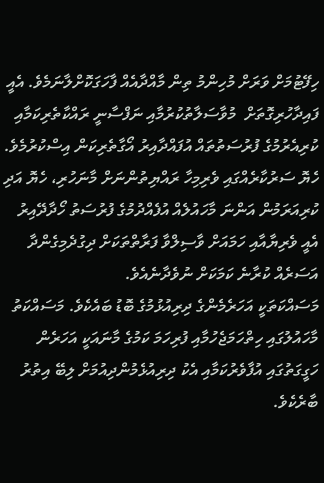ހިފޭޓުމަށް ވަރަށް މުހިންމު ތިން މާއްދާއެއް ފާހަގަކޮށްލާނަމެވެ. އެއީ ފައިދާހުރިގޮތަށް  މުވާސަލާތުކުރުމާއި ނަފްސާނީ ރައްކާތެރިކަމާއި ކުރިއެރުމުގެ ފުރުސަތުތައް އުފައްދާއިރު އޯގާތެރިކަން އިސްކުރުމެވެ.
ހެޔޮ ސަރުކާރެއްގައި ވެރިމިހާ ރައްޔިތުންނަށް މާނަހުރި، ހެޔޮ އަދި ކުރިއަރަމުން އަންނަ މާހައުލެއް އުފެއްދުމުގެ ފުރުސަތު ހޯދާދޭއިރު އެއީ ވެރިޔާއާއި ހަމައަށް ވާސިލްވާ ފަރާތްތަކަށް ދިގުދެމިގެންދާ އަސަރެއް ކުރާނެ ކަމަކަށް ނުވެދާނެއެވެ.
މަސައްކަތަކީ އަހަރެމެންގެ ދިރިއުޅުމުގެ ބޮޑު ބައެކެވެ. މަސައްކަތު މާހައުލުގައި ހިތްހަމަޖެހުމާއި ފުރިހަމަ ކަމުގެ މާނައަކީ އަހަރެން ހަގީގަތުގައި އުފާވެރުކަމާއި އެކު ދިރިއުޅެމުންދިއުމަށް ލިބޭ އިތުރު ބާރެކެވެ.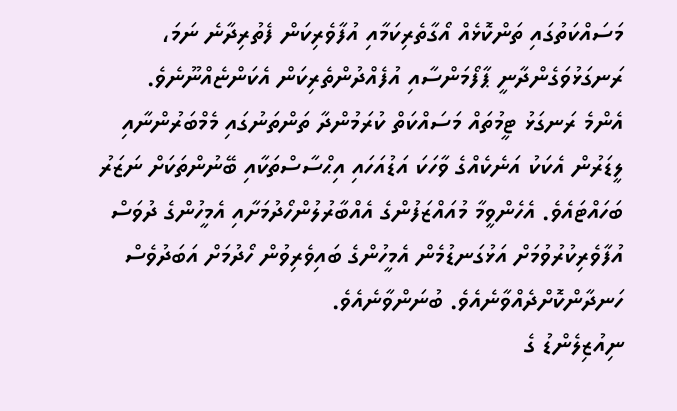މަސައްކަތުގައި ތަންކޮޅެއް އޯގާތެރިކަމާއި އުފާވެރިކަން ފެތުރިދާނެ ނަމަ، ރަނގަޅުވަގެންދާނީ ޕާފޯމަންސާއި އުފެއްދުންތެރިކަން އެކަންޏެއްނޫނެވެ.
އެންމެ ރަނގަޅު ޓީމުތައް މަސައްކަތް ކުރަމުންދާ ތަންތަނުގައި މެމްބަރުންނާއި ލީޑަރުން އެކަކު އަނެކެއްގެ ވާހަކަ އަޑުއަހައި އިޙްސާސްތަކާއި ބޭނުންތަކަށް ނަޒަރު ބަހައްޓައެވެ. އެހެންވީމާ މުއައްޒަފުންގެ އެއްބާރުލުންހޯދުމަށާއި އެމީހުންގެ ދުވަސް އުފާވެރިކުރުވުމަށް އަޅުގަނޑުމެން އެމީހުންގެ ބައިވެރިވުން ހޯދުމަށް އަބަދުވެސް ހަނދާންކޮށްދެއްވާނެއެވެ. ބުނަންވާނެއެވެ.
ނިއުޒިލެންޑު ގެ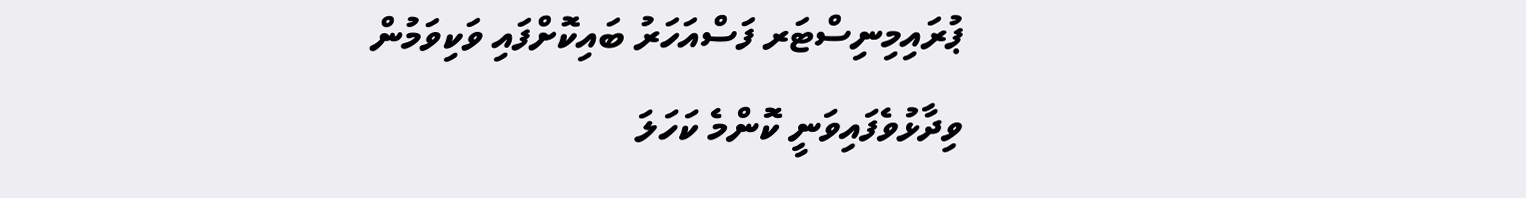ޕުރައިމިނިސްޓަރ ފަސްއަހަރު ބައިކޮށްފައި ވަކިވަމުން ވިދާޅުވެފައިވަނީ ކޮންމެ ކަހަލަ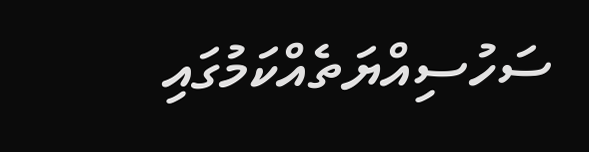ސަހުސިއްޔަތެއްކަމުގައި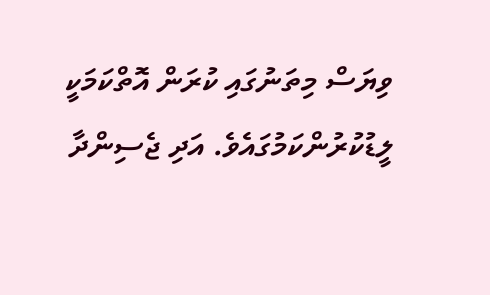ވިޔަސް މިތަނުގައި ކުރަން އޮތްކަމަކީ ލީޑުކުރުންކަމުގައެވެ. އަދި ޖެސިންދާ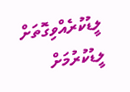ލީޑުކުރެއްވިގޮތަށް ލީޑުކުރުމަށް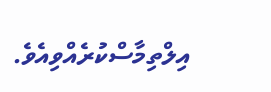އިލްތިމާސްކުރެއްވިއެވެ.